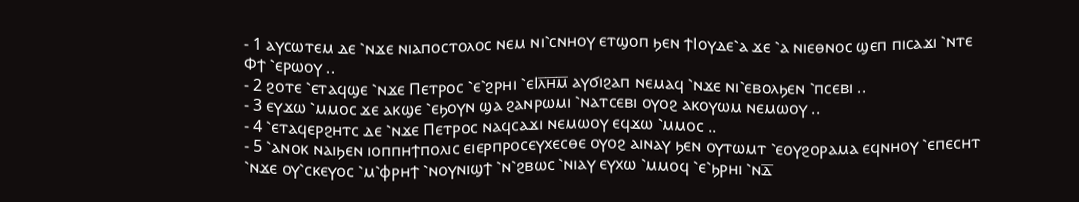- 1 ⲁⲩⲥⲱⲧⲉⲙ ⲇⲉ ⳿ⲛϫⲉ ⲛⲓⲁⲡⲟⲥⲧⲟⲗⲟⲥ ⲛⲉⲙ ⲛⲓ⳿ⲥⲛⲏⲟⲩ ⲉⲧϣⲟⲡ ϧⲉⲛ ϯⲒⲟⲩⲇⲉ⳿ⲁ ϫⲉ ⳿ⲁ ⲛⲓⲉⲑⲛⲟⲥ ϣⲉⲡ ⲡⲓⲥⲁϫⲓ ⳿ⲛⲧⲉ Ⲫϯ ⳿ⲉⲣⲱⲟⲩ ..
- 2 ϩⲟⲧⲉ ⳿ⲉⲧⲁϥϣⲉ ⳿ⲛϫⲉ Ⲡⲉⲧⲣⲟⲥ ⳿ⲉ⳿ϩⲣⲏⲓ ⳿ⲉⲒⲗ̅ⲏ̅ⲙ̅ ⲁⲩϭⲓϩⲁⲡ ⲛⲉⲙⲁϥ ⳿ⲛϫⲉ ⲛⲓ⳿ⲉⲃⲟⲗϧⲉⲛ ⳿ⲡⲥⲉⲃⲓ ..
- 3 ⲉⲩϫⲱ ⳿ⲙⲙⲟⲥ ϫⲉ ⲁⲕϣⲉ ⳿ⲉϧⲟⲩⲛ ϣⲁ ϩⲁⲛⲣⲱⲙⲓ ⳿ⲛⲁⲧⲥⲉⲃⲓ ⲟⲩⲟϩ ⲁⲕⲟⲩⲱⲙ ⲛⲉⲙⲱⲟⲩ ..
- 4 ⳿ⲉⲧⲁϥⲉⲣϩⲏⲧⲥ ⲇⲉ ⳿ⲛϫⲉ Ⲡⲉⲧⲣⲟⲥ ⲛⲁϥⲥⲁϫⲓ ⲛⲉⲙⲱⲟⲩ ⲉϥϫⲱ ⳿ⲙⲙⲟⲥ ..
- 5 ⳿ⲁⲛⲟⲕ ⲛⲁⲓϧⲉⲛ ⲓⲟⲡⲡⲏϯⲡⲟⲗⲓⲥ ⲉⲓⲉⲣⲡⲣⲟⲥⲉⲩⲭⲉⲥⲑⲉ ⲟⲩⲟϩ ⲁⲓⲛⲁⲩ ϧⲉⲛ ⲟⲩⲧⲱⲙⲧ ⳿ⲉⲟⲩϩⲟⲣⲁⲙⲁ ⲉϥⲛⲏⲟⲩ ⳿ⲉⲡⲉⲥⲏⲧ ⳿ⲛϫⲉ ⲟⲩ⳿ⲥⲕⲉⲩⲟⲥ ⳿ⲙ⳿ⲫⲣⲏϯ ⳿ⲛⲟⲩⲛⲓϣϯ ⳿ⲛ⳿ϩⲃⲱⲥ ⳿ⲛⲓⲁⲩ ⲉⲩⲭⲱ ⳿ⲙⲙⲟϥ ⳿ⲉ⳿ϧⲣⲏⲓ ⳿ⲛⲇ̅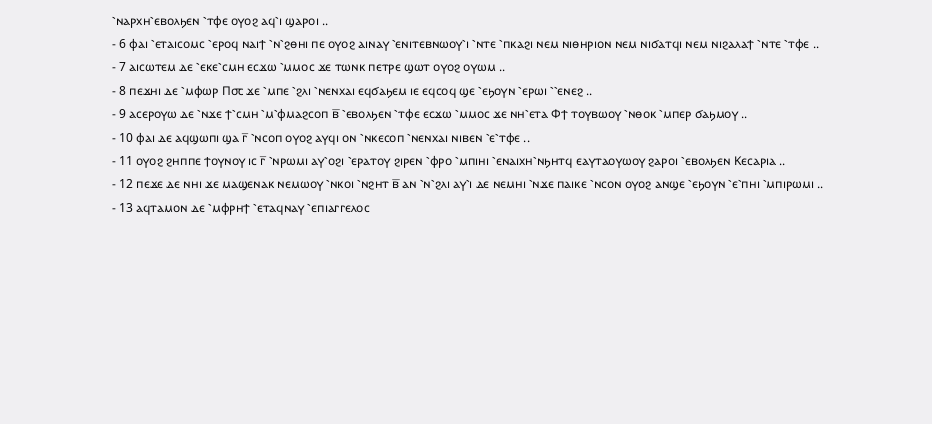⳿ⲛⲁⲣⲭⲏ⳿ⲉⲃⲟⲗϧⲉⲛ ⳿ⲧⲫⲉ ⲟⲩⲟϩ ⲁϥ⳿ⲓ ϣⲁⲣⲟⲓ ..
- 6 ⲫⲁⲓ ⳿ⲉⲧⲁⲓⲥⲟⲙⲥ ⳿ⲉⲣⲟϥ ⲛⲁⲓϯ ⳿ⲛ⳿ϩⲑⲏⲓ ⲡⲉ ⲟⲩⲟϩ ⲁⲓⲛⲁⲩ ⳿ⲉⲛⲓⲧⲉⲃⲛⲱⲟⲩ⳿ⲓ ⳿ⲛⲧⲉ ⳿ⲡⲕⲁϩⲓ ⲛⲉⲙ ⲛⲓⲑⲏⲣⲓⲟⲛ ⲛⲉⲙ ⲛⲓϭⲁⲧϥⲓ ⲛⲉⲙ ⲛⲓϩⲁⲗⲁϯ ⳿ⲛⲧⲉ ⳿ⲧⲫⲉ ..
- 7 ⲁⲓⲥⲱⲧⲉⲙ ⲇⲉ ⳿ⲉⲕⲉ⳿ⲥⲙⲏ ⲉⲥϫⲱ ⳿ⲙⲙⲟⲥ ϫⲉ ⲧⲱⲛⲕ ⲡⲉⲧⲣⲉ ϣⲱⲧ ⲟⲩⲟϩ ⲟⲩⲱⲙ ..
- 8 ⲡⲉϫⲏⲓ ⲇⲉ ⳿ⲙⲫⲱⲣ Ⲡ⳪ ϫⲉ ⳿ⲙⲡⲉ ⳿ϩⲗⲓ ⳿ⲛⲉⲛⲭⲁⲓ ⲉϥϭⲁϧⲉⲙ ⲓⲉ ⲉϥⲥⲟϥ ϣⲉ ⳿ⲉϧⲟⲩⲛ ⳿ⲉⲣⲱⲓ ⳿⳿ⲉⲛⲉϩ ..
- 9 ⲁⲥⲉⲣⲟⲩⲱ ⲇⲉ ⳿ⲛϫⲉ ϯ⳿ⲥⲙⲏ ⳿ⲙ⳿ⲫⲙⲁϩⲥⲟⲡ ⲃ̅ ⳿ⲉⲃⲟⲗϧⲉⲛ ⳿ⲧⲫⲉ ⲉⲥϫⲱ ⳿ⲙⲙⲟⲥ ϫⲉ ⲛⲏ⳿ⲉⲧⲁ Ⲫϯ ⲧⲟⲩⲃⲱⲟⲩ ⳿ⲛⲑⲟⲕ ⳿ⲙⲡⲉⲣ ϭⲁϧⲙⲟⲩ ..
- 10 ⲫⲁⲓ ⲇⲉ ⲁϥϣⲱⲡⲓ ϣⲁ ⲅ̅ ⳿ⲛⲥⲟⲡ ⲟⲩⲟϩ ⲁⲩϥⲓ ⲟⲛ ⳿ⲛⲕⲉⲥⲟⲡ ⳿ⲛⲉⲛⲭⲁⲓ ⲛⲓⲃⲉⲛ ⳿ⲉ⳿ⲧⲫⲉ ..
- 11 ⲟⲩⲟϩ ϩⲏⲡⲡⲉ ϯⲟⲩⲛⲟⲩ ⲓⲥ ⲅ̅ ⳿ⲛⲣⲱⲙⲓ ⲁⲩ⳿ⲟϩⲓ ⳿ⲉⲣⲁⲧⲟⲩ ϩⲓⲣⲉⲛ ⳿ⲫⲣⲟ ⳿ⲙⲡⲓⲏⲓ ⳿ⲉⲛⲁⲓⲭⲏ⳿ⲛϧⲏⲧϥ ⲉⲁⲩⲧⲁⲟⲩⲱⲟⲩ ϩⲁⲣⲟⲓ ⳿ⲉⲃⲟⲗϧⲉⲛ Ⲕⲉⲥⲁⲣⲓⲁ ..
- 12 ⲡⲉϫⲉ ⲇⲉ ⲛⲏⲓ ϫⲉ ⲙⲁϣⲉⲛⲁⲕ ⲛⲉⲙⲱⲟⲩ ⳿ⲛⲕⲟⲓ ⳿ⲛϩⲏⲧ ⲃ̅ ⲁⲛ ⳿ⲛ⳿ϩⲗⲓ ⲁⲩ⳿ⲓ ⲇⲉ ⲛⲉⲙⲏⲓ ⳿ⲛϫⲉ ⲡⲁⲓⲕⲉ ⳿ⲛⲥⲟⲛ ⲟⲩⲟϩ ⲁⲛϣⲉ ⳿ⲉϧⲟⲩⲛ ⳿ⲉ⳿ⲡⲏⲓ ⳿ⲙⲡⲓⲣⲱⲙⲓ ..
- 13 ⲁϥⲧⲁⲙⲟⲛ ⲇⲉ ⳿ⲙⲫⲣⲏϯ ⳿ⲉⲧⲁϥⲛⲁⲩ ⳿ⲉⲡⲓⲁⲅⲅⲉⲗⲟⲥ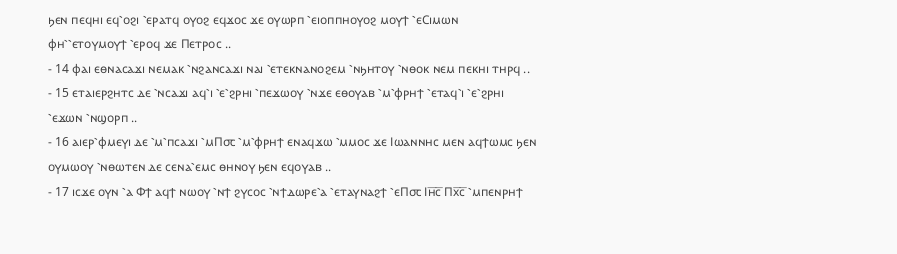ϧⲉⲛ ⲡⲉϥⲏⲓ ⲉϥ⳿ⲟϩⲓ ⳿ⲉⲣⲁⲧϥ ⲟⲩⲟϩ ⲉϥϫⲟⲥ ϫⲉ ⲟⲩⲱⲣⲡ ⳿ⲉⲓⲟⲡⲡⲏⲟⲩⲟϩ ⲙⲟⲩϯ ⳿ⲉⲤⲓⲙⲱⲛ ⲫⲏ⳿⳿ⲉⲧⲟⲩⲙⲟⲩϯ ⳿ⲉⲣⲟϥ ϫⲉ Ⲡⲉⲧⲣⲟⲥ ..
- 14 ⲫⲁⲓ ⲉⲑⲛⲁⲥⲁϫⲓ ⲛⲉⲙⲁⲕ ⳿ⲛϩⲁⲛⲥⲁϫⲓ ⲛⲁⲓ ⳿ⲉⲧⲉⲕⲛⲁⲛⲟϩⲉⲙ ⳿ⲛϧⲏⲧⲟⲩ ⳿ⲛⲑⲟⲕ ⲛⲉⲙ ⲡⲉⲕⲏⲓ ⲧⲏⲣϥ ..
- 15 ⲉⲧⲁⲓⲉⲣϩⲏⲧⲥ ⲇⲉ ⳿ⲛⲥⲁϫⲓ ⲁϥ⳿ⲓ ⳿ⲉ⳿ϩⲣⲏⲓ ⳿ⲡⲉϫⲱⲟⲩ ⳿ⲛϫⲉ ⲉⲑⲟⲩⲁⲃ ⳿ⲙ⳿ⲫⲣⲏϯ ⳿ⲉⲧⲁϥ⳿ⲓ ⳿ⲉ⳿ϩⲣⲏⲓ ⳿ⲉϫⲱⲛ ⳿ⲛϣⲟⲣⲡ ..
- 16 ⲁⲓⲉⲣ⳿ⲫⲙⲉⲩⲓ ⲇⲉ ⳿ⲙ⳿ⲡⲥⲁϫⲓ ⳿ⲙⲠ⳪ ⳿ⲙ⳿ⲫⲣⲏϯ ⲉⲛⲁϥϫⲱ ⳿ⲙⲙⲟⲥ ϫⲉ Ⲓⲱⲁⲛⲛⲏⲥ ⲙⲉⲛ ⲁϥϯⲱⲙⲥ ϧⲉⲛ ⲟⲩⲙⲱⲟⲩ ⳿ⲛⲑⲱⲧⲉⲛ ⲇⲉ ⲥⲉⲛⲁ⳿ⲉⲙⲥ ⲑⲏⲛⲟⲩ ϧⲉⲛ ⲉϥⲟⲩⲁⲃ ..
- 17 ⲓⲥϫⲉ ⲟⲩⲛ ⳿ⲁ Ⲫϯ ⲁϥϯ ⲛⲱⲟⲩ ⳿ⲛϯ ϩⲩⲥⲟⲥ ⳿ⲛϯⲇⲱⲣⲉ⳿ⲁ ⳿ⲉⲧⲁⲩⲛⲁϩϯ ⳿ⲉⲠ⳪ Ⲓⲏ̅ⲥ̅ Ⲡⲭ̅ⲥ̅ ⳿ⲙⲡⲉⲛⲣⲏϯ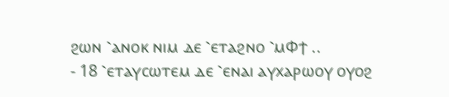ϩⲱⲛ ⳿ⲁⲛⲟⲕ ⲛⲓⲙ ⲇⲉ ⳿ⲉⲧⲁϩⲛⲟ ⳿ⲙⲪϯ ..
- 18 ⳿ⲉⲧⲁⲩⲥⲱⲧⲉⲙ ⲇⲉ ⳿ⲉⲛⲁⲓ ⲁⲩⲭⲁⲣⲱⲟⲩ ⲟⲩⲟϩ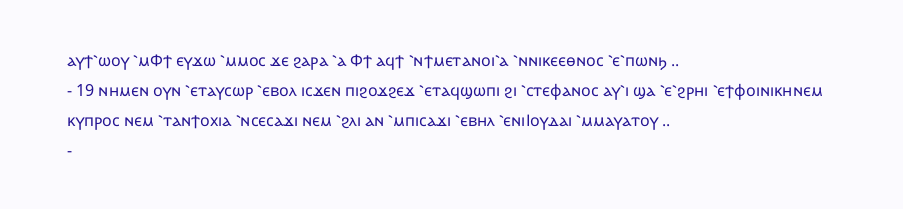ⲁⲩϯ⳿ⲱⲟⲩ ⳿ⲙⲪϯ ⲉⲩϫⲱ ⳿ⲙⲙⲟⲥ ϫⲉ ϩⲁⲣⲁ ⳿ⲁ Ⲫϯ ⲁϥϯ ⳿ⲛϯⲙⲉⲧⲁⲛⲟⲓ⳿ⲁ ⳿ⲛⲛⲓⲕⲉⲉⲑⲛⲟⲥ ⳿ⲉ⳿ⲡⲱⲛϧ ..
- 19 ⲛⲏⲙⲉⲛ ⲟⲩⲛ ⳿ⲉⲧⲁⲩⲥⲱⲣ ⳿ⲉⲃⲟⲗ ⲓⲥϫⲉⲛ ⲡⲓϩⲟϫϩⲉϫ ⳿ⲉⲧⲁϥϣⲱⲡⲓ ϩⲓ ⳿ⲥⲧⲉⲫⲁⲛⲟⲥ ⲁⲩ⳿ⲓ ϣⲁ ⳿ⲉ⳿ϩⲣⲏⲓ ⳿ⲉϯⲫⲟⲓⲛⲓⲕⲏⲛⲉⲙ ⲕⲩⲡⲣⲟⲥ ⲛⲉⲙ ⳿ⲧⲁⲛϯⲟⲭⲓⲁ ⳿ⲛⲥⲉⲥⲁϫⲓ ⲛⲉⲙ ⳿ϩⲗⲓ ⲁⲛ ⳿ⲙⲡⲓⲥⲁϫⲓ ⳿ⲉⲃⲏⲗ ⳿ⲉⲛⲓⲒⲟⲩⲇⲁⲓ ⳿ⲙⲙⲁⲩⲁⲧⲟⲩ ..
-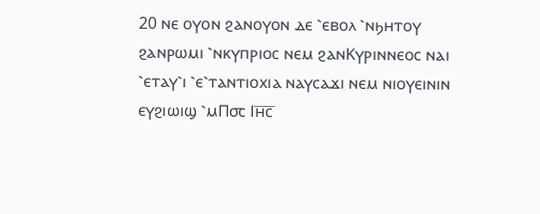20 ⲛⲉ ⲟⲩⲟⲛ ϩⲁⲛⲟⲩⲟⲛ ⲇⲉ ⳿ⲉⲃⲟⲗ ⳿ⲛϧⲏⲧⲟⲩ ϩⲁⲛⲣⲱⲙⲓ ⳿ⲛⲕⲩⲡⲣⲓⲟⲥ ⲛⲉⲙ ϩⲁⲛⲔⲩⲣⲓⲛⲛⲉⲟⲥ ⲛⲁⲓ ⳿ⲉⲧⲁⲩ⳿ⲓ ⳿ⲉ⳿ⲧⲁⲛⲧⲓⲟⲭⲓⲁ ⲛⲁⲩⲥⲁϫⲓ ⲛⲉⲙ ⲛⲓⲟⲩⲉⲓⲛⲓⲛ ⲉⲩϩⲓⲱⲓϣ ⳿ⲙⲠ⳪ Ⲓⲏ̅ⲥ̅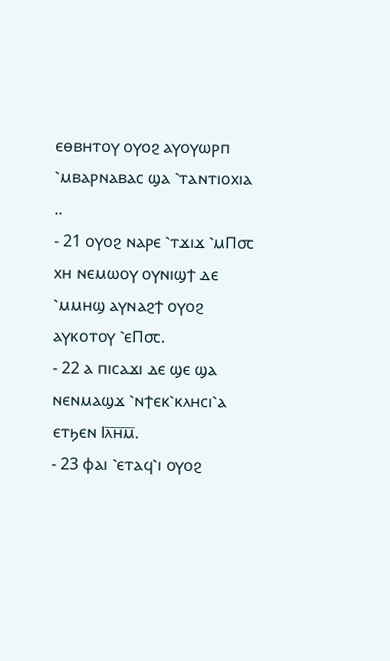ⲉⲑⲃⲏⲧⲟⲩ ⲟⲩⲟϩ ⲁⲩⲟⲩⲱⲣⲡ ⳿ⲙⲃⲁⲣⲛⲁⲃⲁⲥ ϣⲁ ⳿ⲧⲁⲛⲧⲓⲟⲭⲓⲁ ..
- 21 ⲟⲩⲟϩ ⲛⲁⲣⲉ ⳿ⲧϫⲓϫ ⳿ⲙⲠ⳪ ⲭⲏ ⲛⲉⲙⲱⲟⲩ ⲟⲩⲛⲓϣϯ ⲇⲉ ⳿ⲙⲙⲏϣ ⲁⲩⲛⲁϩϯ ⲟⲩⲟϩ ⲁⲩⲕⲟⲧⲟⲩ ⳿ⲉⲠ⳪.
- 22 ⲁ ⲡⲓⲥⲁϫⲓ ⲇⲉ ϣⲉ ϣⲁ ⲛⲉⲛⲙⲁϣϫ ⳿ⲛϯⲉⲕ⳿ⲕⲗⲏⲥⲓ⳿ⲁ ⲉⲧϧⲉⲛ Ⲓⲗ̅ⲏ̅ⲙ̅.
- 23 ⲫⲁⲓ ⳿ⲉⲧⲁϥ⳿ⲓ ⲟⲩⲟϩ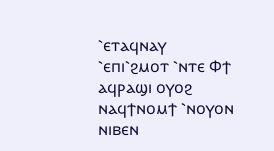⳿ⲉⲧⲁϥⲛⲁⲩ ⳿ⲉⲡⲓ⳿ϩⲙⲟⲧ ⳿ⲛⲧⲉ Ⲫϯ ⲁϥⲣⲁϣⲓ ⲟⲩⲟϩ ⲛⲁϥϯⲛⲟⲙϯ ⳿ⲛⲟⲩⲟⲛ ⲛⲓⲃⲉⲛ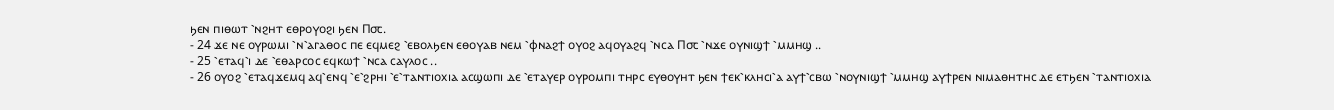ϧⲉⲛ ⲡⲓⲑⲱⲧ ⳿ⲛϩⲏⲧ ⲉⲑⲣⲟⲩⲟϩⲓ ϧⲉⲛ Ⲡ⳪.
- 24 ϫⲉ ⲛⲉ ⲟⲩⲣⲱⲙⲓ ⳿ⲛ⳿ⲁⲅⲁⲑⲟⲥ ⲡⲉ ⲉϥⲙⲉϩ ⳿ⲉⲃⲟⲗϧⲉⲛ ⲉⲑⲟⲩⲁⲃ ⲛⲉⲙ ⳿ⲫⲛⲁϩϯ ⲟⲩⲟϩ ⲁϥⲟⲩⲁϩϥ ⳿ⲛⲥⲁ Ⲡ⳪ ⳿ⲛϫⲉ ⲟⲩⲛⲓϣϯ ⳿ⲙⲙⲏϣ ..
- 25 ⳿ⲉⲧⲁϥ⳿ⲓ ⲇⲉ ⳿ⲉⲑⲁⲣⲥⲟⲥ ⲉϥⲕⲱϯ ⳿ⲛⲥⲁ ⲥⲁⲩⲗⲟⲥ ..
- 26 ⲟⲩⲟϩ ⳿ⲉⲧⲁϥϫⲉⲙϥ ⲁϥ⳿ⲉⲛϥ ⳿ⲉ⳿ϩⲣⲏⲓ ⳿ⲉ⳿ⲧⲁⲛⲧⲓⲟⲭⲓⲁ ⲁⲥϣⲱⲡⲓ ⲇⲉ ⳿ⲉⲧⲁⲩⲉⲣ ⲟⲩⲣⲟⲙⲡⲓ ⲧⲏⲣⲥ ⲉⲩⲑⲟⲩⲏⲧ ϧⲉⲛ ϯⲉⲕ⳿ⲕⲗⲏⲥⲓ⳿ⲁ ⲁⲩϯ⳿ⲥⲃⲱ ⳿ⲛⲟⲩⲛⲓϣϯ ⳿ⲙⲙⲏϣ ⲁⲩϯⲣⲉⲛ ⲛⲓⲙⲁⲑⲏⲧⲏⲥ ⲇⲉ ⲉⲧϧⲉⲛ ⳿ⲧⲁⲛⲧⲓⲟⲭⲓⲁ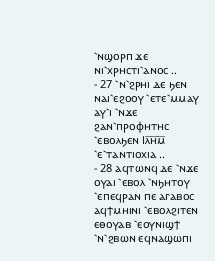⳿ⲛϣⲟⲣⲡ ϫⲉ ⲛⲓ⳿ⲭⲣⲏⲥⲧⲓ⳿ⲁⲛⲟⲥ ..
- 27 ⳿ⲛ⳿ϩⲣⲏⲓ ⲇⲉ ϧⲉⲛ ⲛⲁⲓ⳿ⲉϩⲟⲟⲩ ⳿ⲉⲧⲉ⳿ⲙⲙⲁⲩ ⲁⲩ⳿ⲓ ⳿ⲛϫⲉ ϩⲁⲛ⳿ⲡⲣⲟⲫⲏⲧⲏⲥ ⳿ⲉⲃⲟⲗϧⲉⲛ Ⲓⲗ̅ⲏ̅ⲙ̅ ⳿ⲉ⳿ⲧⲁⲛⲧⲓⲟⲭⲓⲁ ..
- 28 ⲁϥⲧⲱⲛϥ ⲇⲉ ⳿ⲛϫⲉ ⲟⲩⲁⲓ ⳿ⲉⲃⲟⲗ ⳿ⲛϧⲏⲧⲟⲩ ⳿ⲉⲡⲉϥⲣⲁⲛ ⲡⲉ ⲁⲅⲁⲃⲟⲥ ⲁϥϯⲙⲏⲓⲛⲓ ⳿ⲉⲃⲟⲗϩⲓⲧⲉⲛ ⲉⲑⲟⲩⲁⲃ ⳿ⲉⲟⲩⲛⲓϣϯ ⳿ⲛ⳿ϩⲃⲱⲛ ⲉϥⲛⲁϣⲱⲡⲓ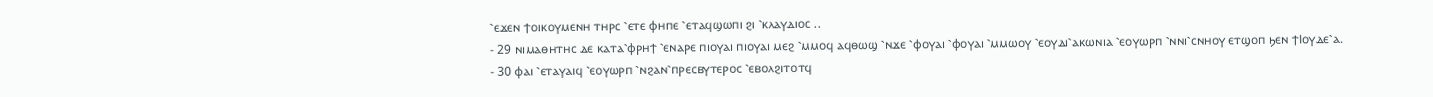⳿ⲉϫⲉⲛ ϯⲟⲓⲕⲟⲩⲙⲉⲛⲏ ⲧⲏⲣⲥ ⳿ⲉⲧⲉ ⲫⲏⲡⲉ ⳿ⲉⲧⲁϥϣⲱⲡⲓ ϩⲓ ⳿ⲕⲗⲁⲩⲇⲓⲟⲥ ..
- 29 ⲛⲓⲙⲁⲑⲏⲧⲏⲥ ⲇⲉ ⲕⲁⲧⲁ⳿ⲫⲣⲏϯ ⳿ⲉⲛⲁⲣⲉ ⲡⲓⲟⲩⲁⲓ ⲡⲓⲟⲩⲁⲓ ⲙⲉϩ ⳿ⲙⲙⲟϥ ⲁϥⲑⲱϣ ⳿ⲛϫⲉ ⳿ⲫⲟⲩⲁⲓ ⳿ⲫⲟⲩⲁⲓ ⳿ⲙⲙⲱⲟⲩ ⳿ⲉⲟⲩⲇⲓ⳿ⲁⲕⲱⲛⲓⲁ ⳿ⲉⲟⲩⲱⲣⲡ ⳿ⲛⲛⲓ⳿ⲥⲛⲏⲟⲩ ⲉⲧϣⲟⲡ ϧⲉⲛ ϯⲒⲟⲩⲇⲉ⳿ⲁ.
- 30 ⲫⲁⲓ ⳿ⲉⲧⲁⲩⲁⲓϥ ⳿ⲉⲟⲩⲱⲣⲡ ⳿ⲛϩⲁⲛ⳿ⲡⲣⲉⲥⲃⲩⲧⲉⲣⲟⲥ ⳿ⲉⲃⲟⲗϩⲓⲧⲟⲧϥ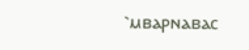⳿ⲙⲃⲁⲣⲛⲁⲃⲁⲥ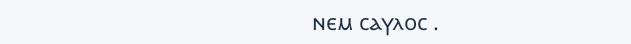ⲛⲉⲙ ⲥⲁⲩⲗⲟⲥ .